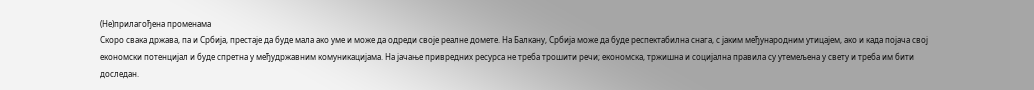(Не)прилагођена променама
Скоро свака држава, па и Србија, престаје да буде мала ако уме и може да одреди своје реалне домете. На Балкану, Србија може да буде респектабилна снага, с јаким међународним утицајем, ако и када појача свој економски потенцијал и буде спретна у међудржавним комуникацијама. На јачање привредних ресурса не треба трошити речи; економска, тржишна и социјална правила су утемељена у свету и треба им бити доследан.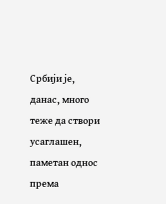Србији је, данас, много теже да створи усаглашен, паметан однос према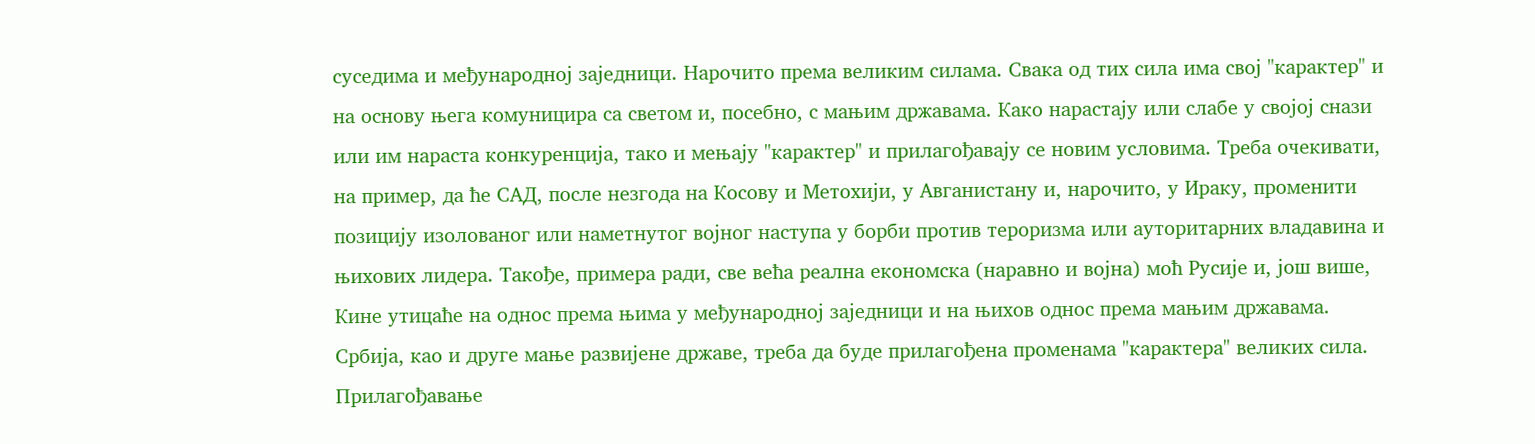суседима и међународној заједници. Нарочито према великим силама. Свака од тих сила има свој "карактер" и на основу њега комуницира са светом и, посебно, с мањим државама. Како нарастају или слабе у својој снази или им нараста конкуренција, тако и мењају "карактер" и прилагођавају се новим условима. Треба очекивати, на пример, да ће САД, после незгода на Косову и Метохији, у Авганистану и, нарочито, у Ираку, променити позицију изолованог или наметнутог војног наступа у борби против тероризма или ауторитарних владавина и њихових лидера. Такође, примера ради, све већа реална економска (наравно и војна) моћ Русије и, још више, Кине утицаће на однос према њима у међународној заједници и на њихов однос према мањим државама.
Србија, као и друге мање развијене државе, треба да буде прилагођена променама "карактера" великих сила. Прилагођавање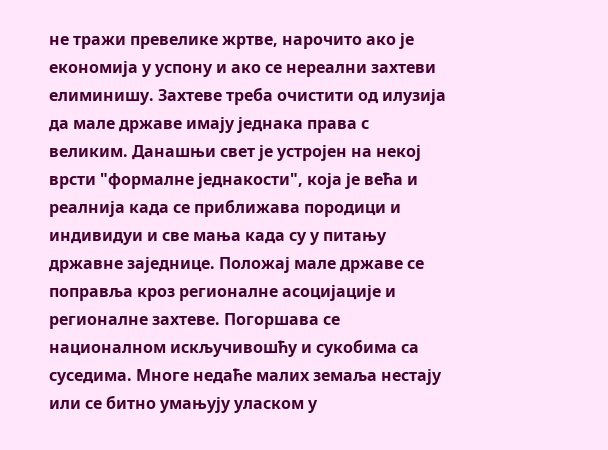не тражи превелике жртве, нарочито ако је економија у успону и ако се нереални захтеви елиминишу. Захтеве треба очистити од илузија да мале државе имају једнака права с великим. Данашњи свет је устројен на некој врсти "формалне једнакости", која је већа и реалнија када се приближава породици и индивидуи и све мања када су у питању државне заједнице. Положај мале државе се поправља кроз регионалне асоцијације и регионалне захтеве. Погоршава се националном искључивошћу и сукобима са суседима. Многе недаће малих земаља нестају или се битно умањују уласком у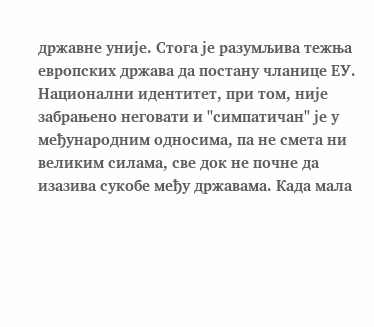државне уније. Стога је разумљива тежња европских држава да постану чланице ЕУ.
Национални идентитет, при том, није забрањено неговати и "симпатичан" је у међународним односима, па не смета ни великим силама, све док не почне да изазива сукобе међу државама. Када мала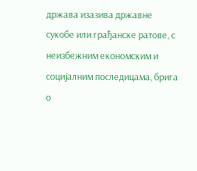држава изазива државне сукобе или грађанске ратове, с неизбежним економским и социјалним последицама, брига о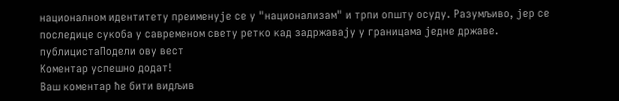националном идентитету преименује се у "национализам" и трпи општу осуду. Разумљиво, јер се последице сукоба у савременом свету ретко кад задржавају у границама једне државе.
публицистаПодели ову вест
Комeнтар успeшно додат!
Ваш комeнтар ћe бити видљив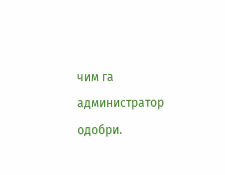чим га администратор одобри.